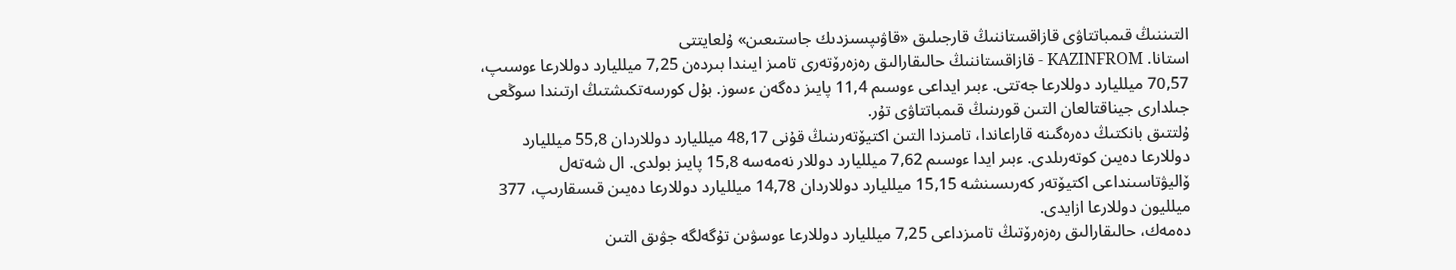التىننىڭ قىمباتتاۋى قازاقستاننىڭ قارجىلىق «قاۋىپسىزدىك جاستىعىن» ۇلعايتتى
استانا. KAZINFROM - قازاقستاننىڭ حالىقارالىق رەزەرۆتەرى تامىز ايىندا بىردەن 7,25 ميلليارد دوللارعا ءوسىپ، 70,57 ميلليارد دوللارعا جەتتى. ءبىر ايداعى ءوسىم 11,4 پايىز دەگەن ءسوز. بۇل كورسەتكىشتىڭ ارتىندا سوڭعى جىلدارى جيناقتالعان التىن قورىنىڭ قىمباتتاۋى تۇر.
ۇلتتىق بانكتىڭ دەرەگىنە قاراعاندا، تامىزدا التىن اكتيۆتەرىنىڭ قۇنى 48,17 ميلليارد دوللاردان 55,8 ميلليارد دوللارعا دەيىن كوتەرىلدى. ءبىر ايدا ءوسىم 7,62 ميلليارد دوللار نەمەسە 15,8 پايىز بولدى. ال شەتەل ۆاليۋتاسىنداعى اكتيۆتەر كەرىسىنشە 15,15 ميلليارد دوللاردان 14,78 ميلليارد دوللارعا دەيىن قىسقارىپ، 377 ميلليون دوللارعا ازايدى.
دەمەك، حالىقارالىق رەزەرۆتىڭ تامىزداعى 7,25 ميلليارد دوللارعا ءوسۋىن تۇگەلگە جۋىق التىن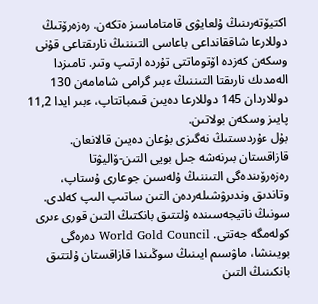اكتيۆتەرىنىڭ ۇلعايۋى قامتاماسىز ەتكەن. رەزەرۆتىڭ دوللارعا شاققانداعى باعاسى التىننىڭ نارىقتاعى قۇنى وسكەن كەزدە اۆتوماتتى تۇردە ارتىپ وتىر. تامىزدا الەمدىك نارىقتا التىننىڭ ءبىر گرامى شامامەن 130 دوللاردان 145 دوللارعا دەيىن قىمباتتاپ، ءبىر ايدا 11,2 پايىز وسكەن بولاتىن.
بۇل ءۇردىستىڭ نەگىزى بۇعان دەيىن قالانعان. قازاقستان بىرنەشە جىل بويى التىن-ۆاليۋتا رەزەرۆىندەگى التىننىڭ ۇلەسىن جوعارى ۇستاپ، وتاندىق وندىرۋشىلەردەن التىن ساتىپ الىپ كەلدى. سونىڭ ناتيجەسىندە ۇلتتىق بانكتىڭ التىن قورى ءىرى كولەمگە جەتتى. World Gold Council دەرەگى بويىنشا، ماۋسىم ايىنىڭ سوڭىندا قازاقستان ۇلتتىق بانكىنىڭ التىن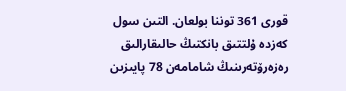قورى 361 توننا بولعان. التىن سول كەزدە ۇلتتىق بانكتىڭ حالىقارالىق رەزەرۆتەرىنىڭ شامامەن 78 پايىزىن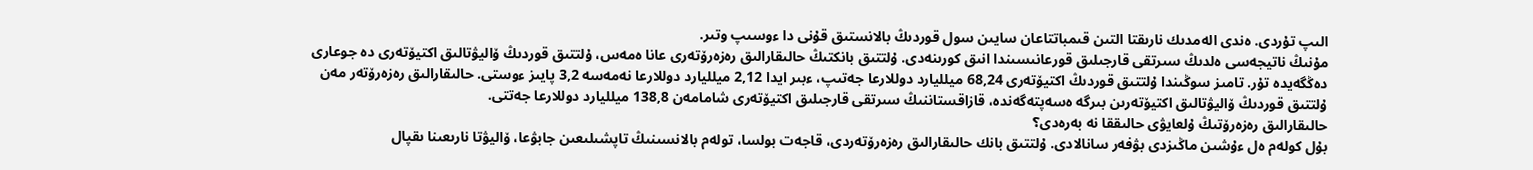الىپ تۇردى. ەندى الەمدىك نارىقتا التىن قىمباتتاعان سايىن سول قوردىڭ بالانستىق قۇنى دا ءوسىپ وتىر.
مۇنىڭ ناتيجەسى ەلدىڭ سىرتقى قارجىلىق قورعانىسىندا انىق كورىنەدى. ۇلتتىق بانكتىڭ حالىقارالىق رەزەرۆتەرى عانا ەمەس، ۇلتتىق قوردىڭ ۆاليۋتالىق اكتيۆتەرى دە جوعارى دەڭگەيدە تۇر. تامىز سوڭىندا ۇلتتىق قوردىڭ اكتيۆتەرى 68,24 ميلليارد دوللارعا جەتىپ، ءبىر ايدا 2,12 ميلليارد دوللارعا نەمەسە 3,2 پايىز ءوستى. حالىقارالىق رەزەرۆتەر مەن ۇلتتىق قوردىڭ ۆاليۋتالىق اكتيۆتەرىن بىرگە ەسەپتەگەندە، قازاقستاننىڭ سىرتقى قارجىلىق اكتيۆتەرى شامامەن 138,8 ميلليارد دوللارعا جەتتى.
حالىقارالىق رەزەرۆتىڭ ۇلعايۋى حالىققا نە بەرەدى؟
بۇل كولەم ەل ءۇشىن ماڭىزدى بۋفەر سانالادى. ۇلتتىق بانك حالىقارالىق رەزەرۆتەردى، قاجەت بولسا، تولەم بالانسىنىڭ تاپشىلىعىن جابۋعا، ۆاليۋتا نارىعىنا ىقپال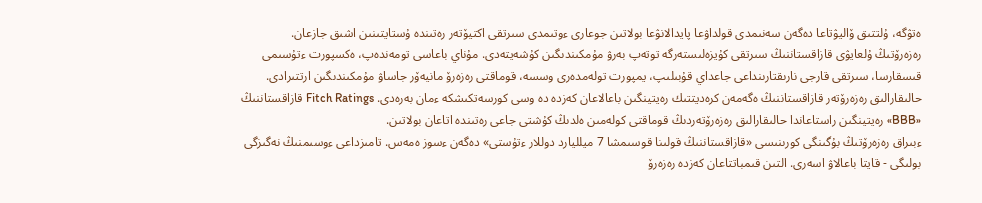ەتۋگە، ۇلتتىق ۆاليۋتاعا دەگەن سەنىمدى قولداۋعا پايدالانۋعا بولاتىن جوعارى ءوتىمدى سىرتقى اكتيۆتەر رەتىندە ۇستايتىنىن اشىق جازعان.
رەزەرۆتىڭ ۇلعايۋى قازاقستاننىڭ سىرتقى كۇيزەلىستەرگە توتەپ بەرۋ مۇمكىندىگىن كۇشەيتەدى. مۇناي باعاسى تومەندەپ، ەكسپورت ءتۇسىمى قىسقارسا، سىرتقى قارجى نارىقتارىنداعى جاعداي قۇبىلىپ، يمپورت تولەمدەرى وسسە، قوماقتى رەزەرۆ مانيەۆر جاساۋ مۇمكىندىگىن ارتتىرادى. حالىقارالىق رەزەرۆتەر قازاقستاننىڭ ەگەمەن كرەديتتىك رەيتينگىن باعالاعان كەزدە دە وسى كورسەتكىشكە ءمان بەرەدى. Fitch Ratings قازاقستاننىڭ «BBB» رەيتينگىن راستاعاندا حالىقارالىق رەزەرۆتەردىڭ قوماقتى كولەمىن ەلدىڭ كۇشتى جاعى رەتىندە اتاعان بولاتىن.
ءبىراق رەزەرۆتىڭ بۇگىنگى كورىنىسى «قازاقستاننىڭ قولىنا قوسىمشا 7 ميلليارد دوللار ءتۇستى» دەگەن ءسوز ەمەس. تامىزداعى ءوسىمنىڭ نەگىزگى بولىگى - قايتا باعالاۋ اسەرى. التىن قىمباتتاعان كەزدە رەزەرۆ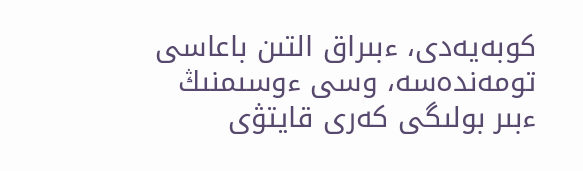كوبەيەدى، ءبىراق التىن باعاسى تومەندەسە، وسى ءوسىمنىڭ ءبىر بولىگى كەرى قايتۋى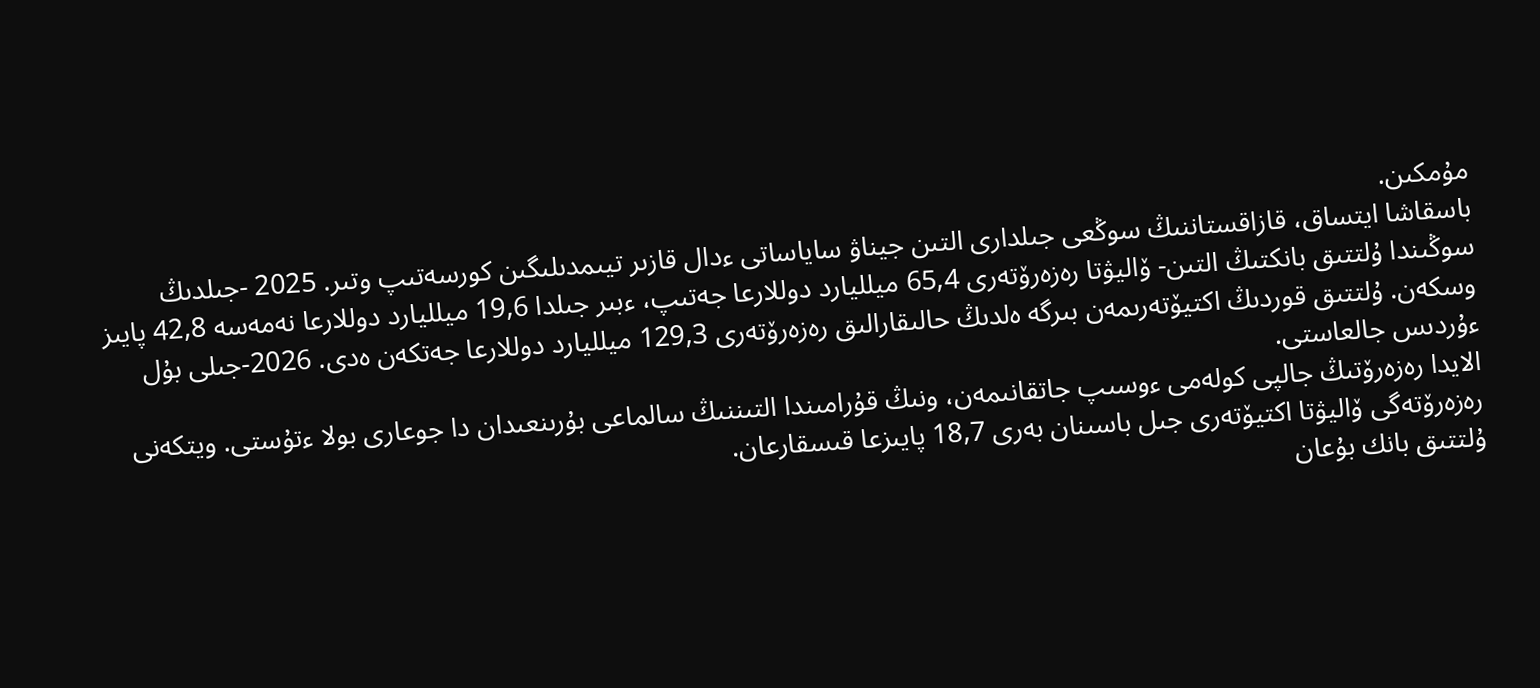مۇمكىن.
باسقاشا ايتساق، قازاقستاننىڭ سوڭعى جىلدارى التىن جيناۋ ساياساتى ءدال قازىر تيىمدىلىگىن كورسەتىپ وتىر. 2025 -جىلدىڭ سوڭىندا ۇلتتىق بانكتىڭ التىن- ۆاليۋتا رەزەرۆتەرى 65,4 ميلليارد دوللارعا جەتىپ، ءبىر جىلدا 19,6 ميلليارد دوللارعا نەمەسە 42,8 پايىز وسكەن. ۇلتتىق قوردىڭ اكتيۆتەرىمەن بىرگە ەلدىڭ حالىقارالىق رەزەرۆتەرى 129,3 ميلليارد دوللارعا جەتكەن ەدى. 2026-جىلى بۇل ءۇردىس جالعاستى.
الايدا رەزەرۆتىڭ جالپى كولەمى ءوسىپ جاتقانىمەن، ونىڭ قۇرامىندا التىننىڭ سالماعى بۇرىنعىدان دا جوعارى بولا ءتۇستى. ويتكەنى رەزەرۆتەگى ۆاليۋتا اكتيۆتەرى جىل باسىنان بەرى 18,7 پايىزعا قىسقارعان.
ۇلتتىق بانك بۇعان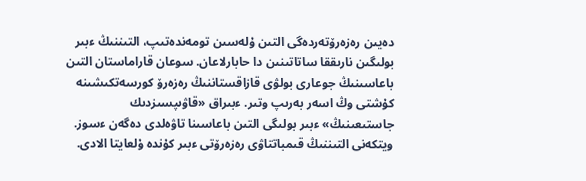دەيىن رەزەرۆتەردەگى التىن ۇلەسىن تومەندەتىپ، التىننىڭ ءبىر بولىگىن نارىققا ساتاتىنىن دا حابارلاعان. سوعان قاراماستان التىن باعاسىنىڭ جوعارى بولۋى قازاقستاننىڭ رەزەرۆ كورسەتكىشىنە كۇشتى وڭ اسەر بەرىپ وتىر. ءبىراق «قاۋىپسىزدىك جاستىعىنىڭ» ءبىر بولىگى التىن باعاسىنا تاۋەلدى دەگەن ءسوز. ويتكەنى التىننىڭ قىمباتتاۋى رەزەرۆتى ءبىر كۇندە ۇلعايتا الادى.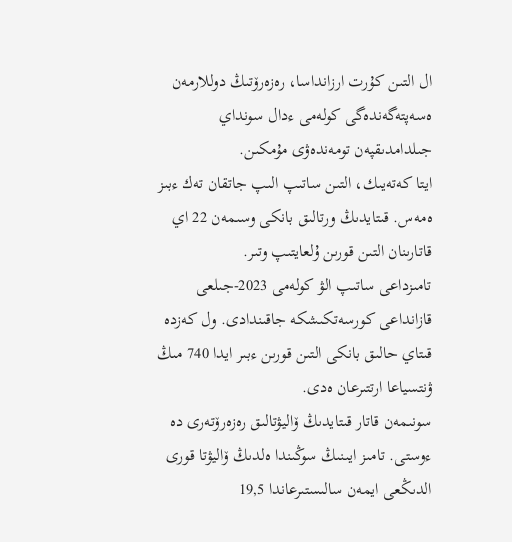ال التىن كۇرت ارزانداسا، رەزەرۆتىڭ دوللارمەن ەسەپتەگەندەگى كولەمى ءدال سونداي جىلدامدىقپەن تومەندەۋى مۇمكىن.
ايتا كەتەيىك، التىن ساتىپ الىپ جاتقان تەك ءبىز ەمەس. قىتايدىڭ ورتالىق بانكى وسىمەن 22 اي قاتارىنان التىن قورىن ۇلعايتىپ وتىر.
تامىزداعى ساتىپ الۋ كولەمى 2023-جىلعى قازانداعى كورسەتكىشكە جاقىندادى. ول كەزدە قىتاي حالىق بانكى التىن قورىن ءبىر ايدا 740 مىڭ ۋنتسياعا ارتتىرعان ەدى.
سونىمەن قاتار قىتايدىڭ ۆاليۋتالىق رەزەرۆتەرى دە ءوستى. تامىز ايىنىڭ سوڭىندا ەلدىڭ ۆاليۋتا قورى الدىڭعى ايمەن سالىستىرعاندا 19,5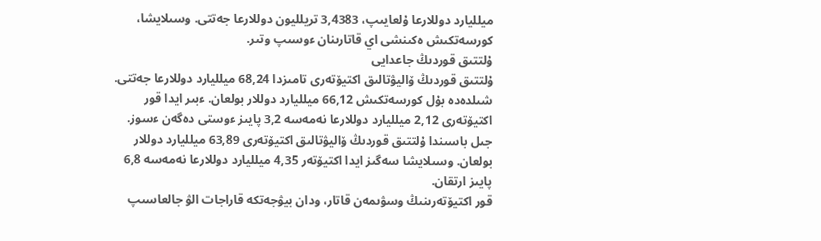ميلليارد دوللارعا ۇلعايىپ، 3,4383 تريلليون دوللارعا جەتتى. وسىلايشا، كورسەتكىش ەكىنشى اي قاتارىنان ءوسىپ وتىر.
ۇلتتىق قوردىڭ جاعدايى
ۇلتتىق قوردىڭ ۆاليۋتالىق اكتيۆتەرى تامىزدا 68,24 ميلليارد دوللارعا جەتتى. شىلدەدە بۇل كورسەتكىش 66,12 ميلليارد دوللار بولعان. ءبىر ايدا قور اكتيۆتەرى 2,12 ميلليارد دوللارعا نەمەسە 3,2 پايىز ءوستى دەگەن ءسوز. جىل باسىندا ۇلتتىق قوردىڭ ۆاليۋتالىق اكتيۆتەرى 63,89 ميلليارد دوللار بولعان. وسىلايشا سەگىز ايدا اكتيۆتەر 4,35 ميلليارد دوللارعا نەمەسە 6,8 پايىز ارتقان.
قور اكتيۆتەرىنىڭ وسۋىمەن قاتار، ودان بيۋجەتكە قاراجات الۋ جالعاسىپ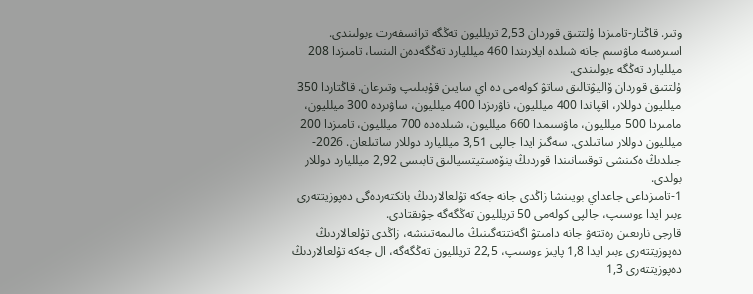وتىر. قاڭتار-تامىزدا ۇلتتىق قوردان 2,53 تريلليون تەڭگە ترانسفەرت ءبولىندى. اسىرەسە ماۋسىم جانە شىلدە ايلارىندا 460 ميلليارد تەڭگەدەن الىنسا، تامىزدا 208 ميلليارد تەڭگە ءبولىندى.
ۇلتتىق قوردان ۆاليۋتالىق ساتۋ كولەمى دە اي سايىن قۇبىلىپ وتىرعان. قاڭتاردا 350 ميلليون دوللار، اقپاندا 400 ميلليون، ناۋرىزدا 400 ميلليون، ساۋىردە 300 ميلليون، مامىردا 500 ميلليون، ماۋسىمدا 660 ميلليون، شىلدەدە 700 ميلليون، تامىزدا 200 ميلليون دوللار ساتىلدى. سەگىز ايدا جالپى 3,51 ميلليارد دوللار ساتىلعان. 2026-جىلدىڭ ەكىنشى توقسانىندا قوردىڭ ينۆەستيتسيالىق تابىسى 2,92 ميلليارد دوللار بولدى.
1-تامىزداعى جاعداي بويىنشا زاڭدى جانە جەكە تۇلعالاردىڭ بانكتەردەگى دەپوزيتتەرى ءبىر ايدا ءوسىپ، جالپى كولەمى 50 تريلليون تەڭگەگە جۋىقتادى.
قارجى نارىعىن رەتتەۋ جانە دامىتۋ اگەنتتەگىنىڭ مالىمەتىنشە، زاڭدى تۇلعالاردىڭ دەپوزيتتەرى ءبىر ايدا 1,8 پايىز ءوسىپ، 22,5 تريلليون تەڭگەگە، ال جەكە تۇلعالاردىڭ دەپوزيتتەرى 1,3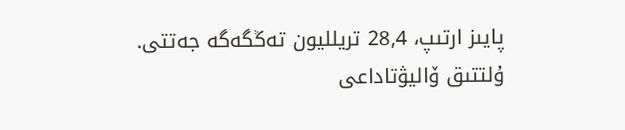پايىز ارتىپ، 28,4 تريلليون تەڭگەگە جەتتى.
ۇلتتىق ۆاليۋتاداعى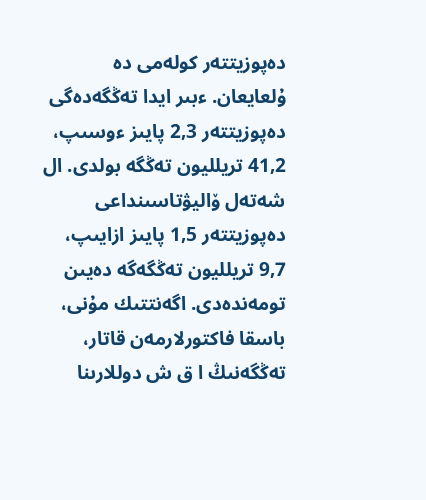دەپوزيتتەر كولەمى دە ۇلعايعان. ءبىر ايدا تەڭگەدەگى دەپوزيتتەر 2,3 پايىز ءوسىپ، 41,2 تريلليون تەڭگە بولدى. ال شەتەل ۆاليۋتاسىنداعى دەپوزيتتەر 1,5 پايىز ازايىپ، 9,7 تريلليون تەڭگەگە دەيىن تومەندەدى. اگەنتتىك مۇنى، باسقا فاكتورلارمەن قاتار، تەڭگەنىڭ ا ق ش دوللارىنا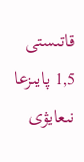قاتىستى 1,5 پايىزعا نىعايۋى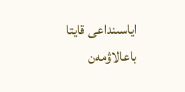اياسىنداعى قايتا باعالاۋمەن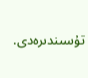تۇسىندىرەدى.